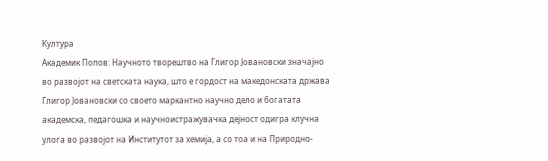Култура
Академик Попов: Научното творештво на Глигор Јовановски значајно во развојот на светската наука, што е гордост на македонската држава
Глигор Јовановски со своето маркантно научно дело и богатата академска, педагошка и научноистражувачка дејност одигра клучна улога во развојот на Институтот за хемија, а со тоа и на Природно-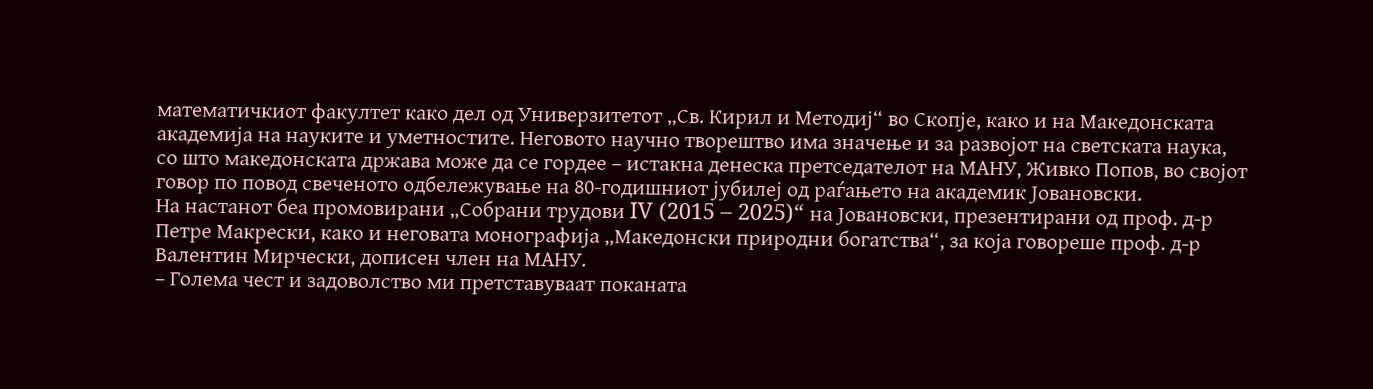математичкиот факултет како дел од Универзитетот „Св. Кирил и Методиј“ во Скопје, како и на Македонската академија на науките и уметностите. Неговото научно творештво има значење и за развојот на светската наука, со што македонската држава може да се гордее – истакна денеска претседателот на МАНУ, Живко Попов, во својот говор по повод свеченото одбележување на 80-годишниот јубилеј од раѓањето на академик Јовановски.
На настанот беа промовирани „Собрани трудови IV (2015 – 2025)“ на Јовановски, презентирани од проф. д-р Петре Макрески, како и неговата монографија „Македонски природни богатства“, за која говореше проф. д-р Валентин Мирчески, дописен член на МАНУ.
– Голема чест и задоволство ми претставуваат поканата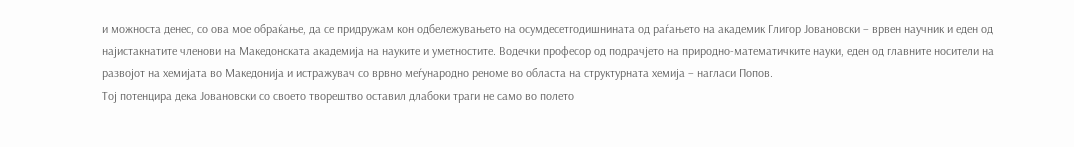и можноста денес, со ова мое обраќање, да се придружам кон одбележувањето на осумдесетгодишнината од раѓањето на академик Глигор Јовановски – врвен научник и еден од најистакнатите членови на Македонската академија на науките и уметностите. Водечки професор од подрачјето на природно-математичките науки, еден од главните носители на развојот на хемијата во Македонија и истражувач со врвно меѓународно реноме во областа на структурната хемија – нагласи Попов.
Тој потенцира дека Јовановски со своето творештво оставил длабоки траги не само во полето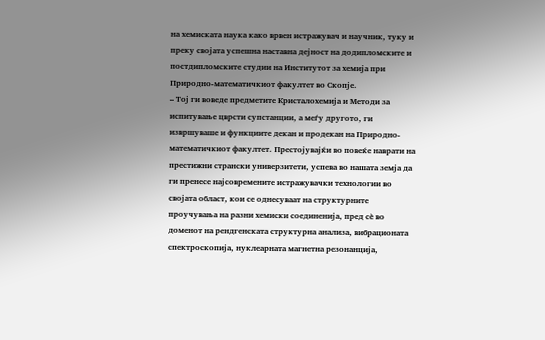на хемиската наука како врвен истражувач и научник, туку и преку својата успешна наставна дејност на додипломските и постдипломските студии на Институтот за хемија при Природно-математичкиот факултет во Скопје.
– Тој ги воведе предметите Кристалохемија и Методи за испитување цврсти супстанции, а меѓу другото, ги извршуваше и функциите декан и продекан на Природно-математичкиот факултет. Престојувајќи во повеќе наврати на престижни странски универзитети, успева во нашата земја да ги пренесе најсовремените истражувачки технологии во својата област, кои се однесуваат на структурните проучувања на разни хемиски соединенија, пред сè во доменот на рендгенската структурна анализа, вибрационата спектроскопија, нуклеарната магнетна резонанција,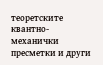теоретските квантно-механички пресметки и други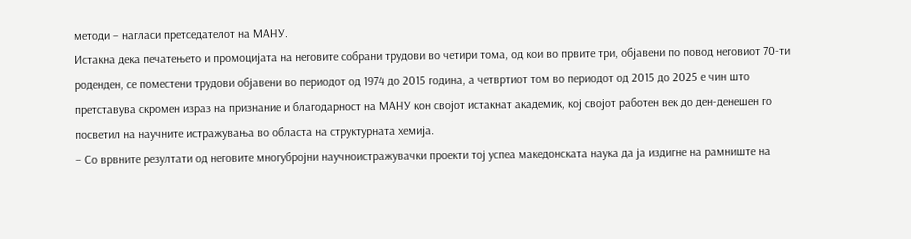методи – нагласи претседателот на МАНУ.
Истакна дека печатењето и промоцијата на неговите собрани трудови во четири тома, од кои во првите три, објавени по повод неговиот 70-ти роденден, се поместени трудови објавени во периодот од 1974 до 2015 година, а четвртиот том во периодот од 2015 до 2025 е чин што претставува скромен израз на признание и благодарност на МАНУ кон својот истакнат академик, кој својот работен век до ден-денешен го посветил на научните истражувања во областа на структурната хемија.
– Со врвните резултати од неговите многубројни научноистражувачки проекти тој успеа македонската наука да ја издигне на рамниште на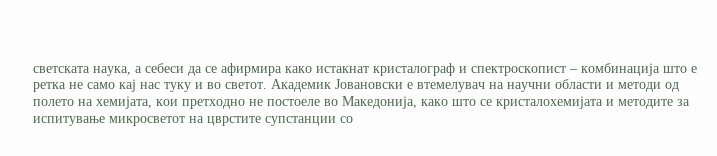светската наука, а себеси да се афирмира како истакнат кристалограф и спектроскопист – комбинација што е ретка не само кај нас туку и во светот. Академик Јовановски е втемелувач на научни области и методи од полето на хемијата, кои претходно не постоеле во Македонија, како што се кристалохемијата и методите за испитување микросветот на цврстите супстанции со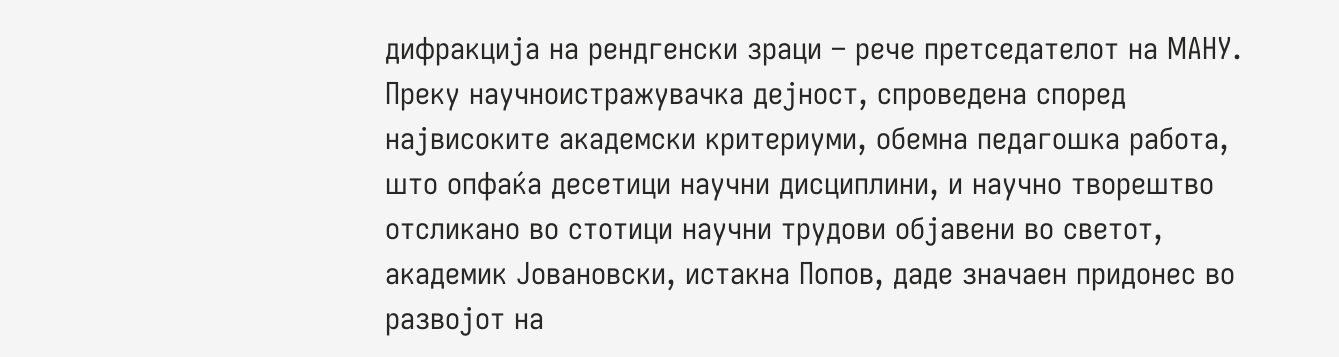дифракција на рендгенски зраци – рече претседателот на МАНУ.
Преку научноистражувачка дејност, спроведена според највисоките академски критериуми, обемна педагошка работа, што опфаќа десетици научни дисциплини, и научно творештво отсликано во стотици научни трудови објавени во светот, академик Јовановски, истакна Попов, даде значаен придонес во развојот на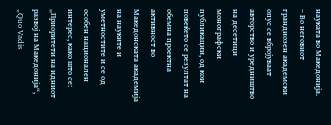науката во Македонија.
– Во неговиот грандиозен академски опус се вбројуваат авторство и уредништво на десетици монографски публикации, од кои повеќето се резултат на обемна проектна активност во Македонската академија на науките и уметностите и се од особен национален интерес, како што се: „Приоритети на идниот развој на Македонија“, „Quo Vadis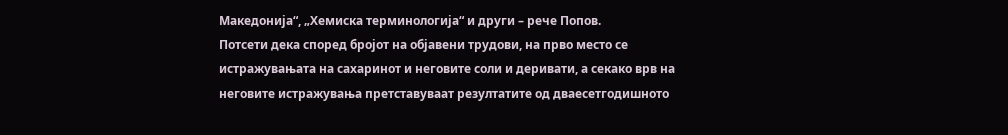Македонија“, „Хемиска терминологија“ и други – рече Попов.
Потсети дека според бројот на објавени трудови, на прво место се истражувањата на сахаринот и неговите соли и деривати, а секако врв на неговите истражувања претставуваат резултатите од дваесетгодишното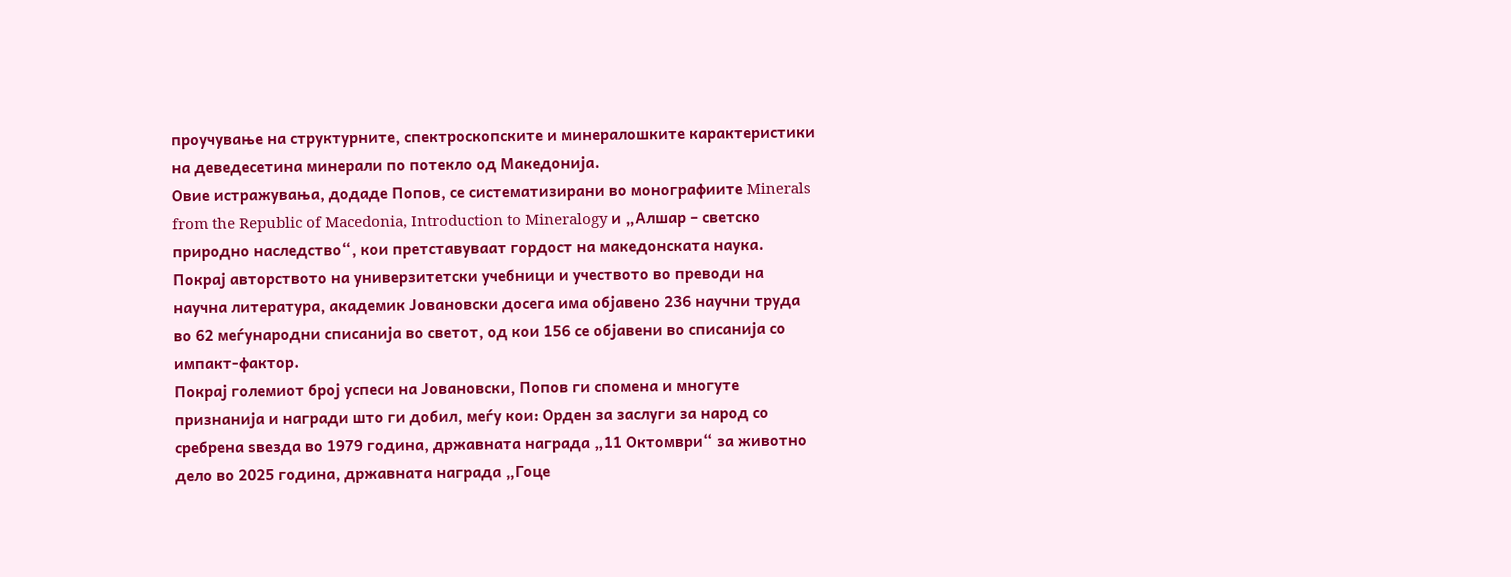проучување на структурните, спектроскопските и минералошките карактеристики на деведесетина минерали по потекло од Македонија.
Овие истражувања, додаде Попов, се систематизирани во монографиите Minerals from the Republic of Macedonia, Introduction to Mineralogy и „Алшар – светско природно наследство“, кои претставуваат гордост на македонската наука.
Покрај авторството на универзитетски учебници и учеството во преводи на научна литература, академик Јовановски досега има објавено 236 научни труда во 62 меѓународни списанија во светот, од кои 156 се објавени во списанија со импакт-фактор.
Покрај големиот број успеси на Јовановски, Попов ги спомена и многуте признанија и награди што ги добил, меѓу кои: Орден за заслуги за народ со сребрена ѕвезда во 1979 година, државната награда „11 Октомври“ за животно дело во 2025 година, државната награда „Гоце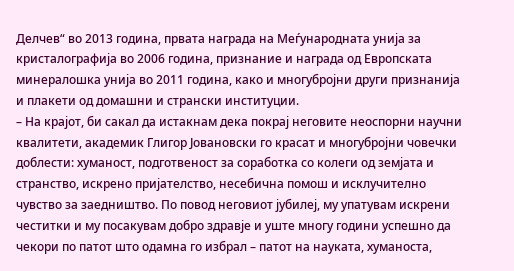Делчев“ во 2013 година, првата награда на Меѓународната унија за кристалографија во 2006 година, признание и награда од Европската минералошка унија во 2011 година, како и многубројни други признанија и плакети од домашни и странски институции.
– На крајот, би сакал да истакнам дека покрај неговите неоспорни научни квалитети, академик Глигор Јовановски го красат и многубројни човечки доблести: хуманост, подготвеност за соработка со колеги од земјата и странство, искрено пријателство, несебична помош и исклучително чувство за заедништво. По повод неговиот јубилеј, му упатувам искрени честитки и му посакувам добро здравје и уште многу години успешно да чекори по патот што одамна го избрал – патот на науката, хуманоста,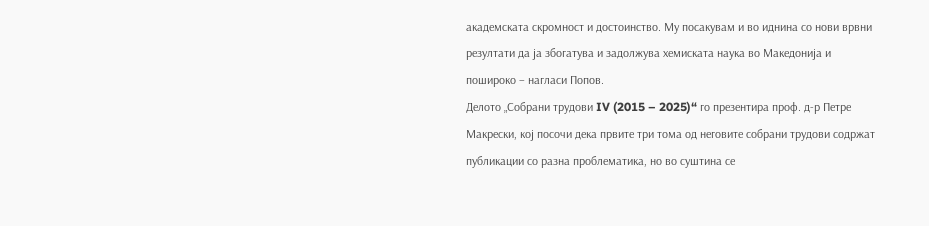академската скромност и достоинство. Му посакувам и во иднина со нови врвни резултати да ја збогатува и задолжува хемиската наука во Македонија и пошироко – нагласи Попов.
Делото „Собрани трудови IV (2015 – 2025)“ го презентира проф. д-р Петре Макрески, кој посочи дека првите три тома од неговите собрани трудови содржат публикации со разна проблематика, но во суштина се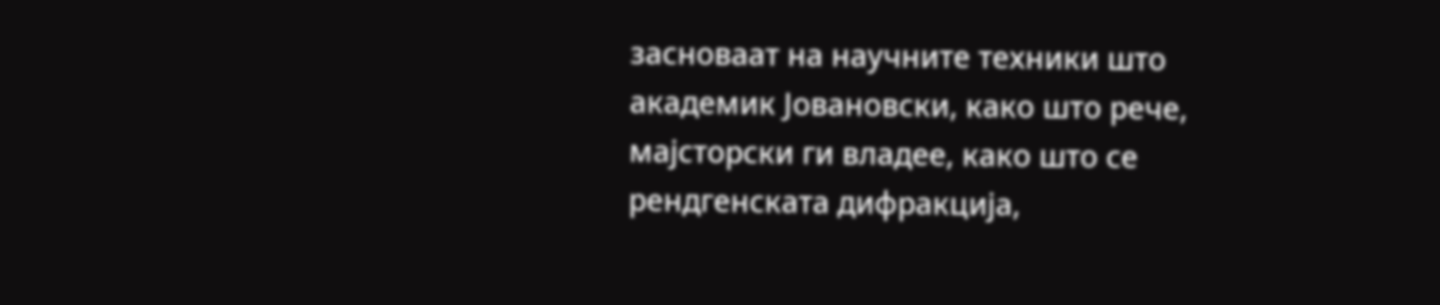засноваат на научните техники што академик Јовановски, како што рече, мајсторски ги владее, како што се рендгенската дифракција,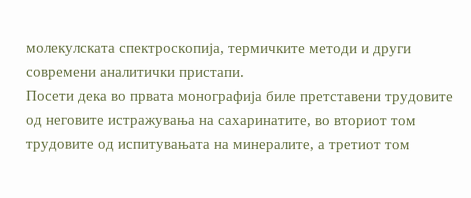молекулската спектроскопија, термичките методи и други современи аналитички пристапи.
Посети дека во првата монографија биле претставени трудовите од неговите истражувања на сахаринатите, во вториот том трудовите од испитувањата на минералите, а третиот том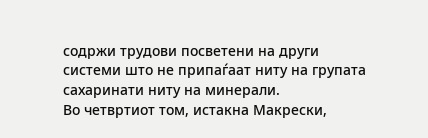содржи трудови посветени на други системи што не припаѓаат ниту на групата сахаринати ниту на минерали.
Во четвртиот том, истакна Макрески,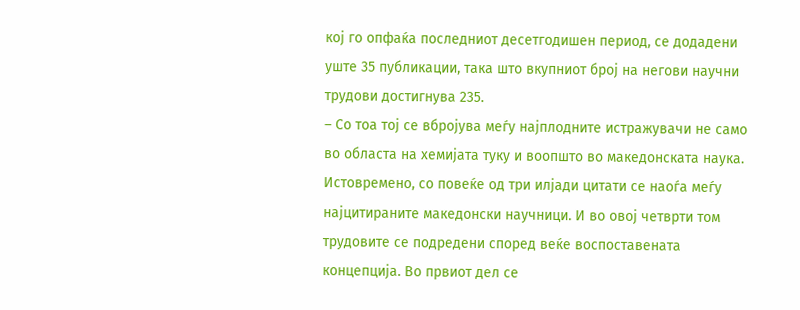кој го опфаќа последниот десетгодишен период, се додадени уште 35 публикации, така што вкупниот број на негови научни трудови достигнува 235.
– Со тоа тој се вбројува меѓу најплодните истражувачи не само во областа на хемијата туку и воопшто во македонската наука. Истовремено, со повеќе од три илјади цитати се наоѓа меѓу најцитираните македонски научници. И во овој четврти том трудовите се подредени според веќе воспоставената концепција. Во првиот дел се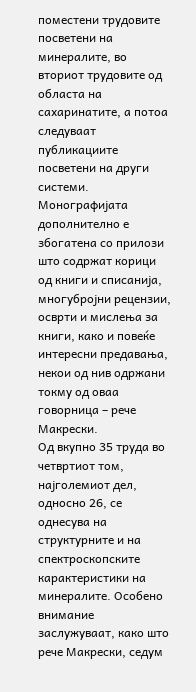поместени трудовите посветени на минералите, во вториот трудовите од областа на сахаринатите, а потоа следуваат публикациите посветени на други системи. Монографијата дополнително е збогатена со прилози што содржат корици од книги и списанија, многубројни рецензии, осврти и мислења за книги, како и повеќе интересни предавања, некои од нив одржани токму од оваа говорница – рече Макрески.
Од вкупно 35 труда во четвртиот том, најголемиот дел, односно 26, се однесува на структурните и на спектроскопските карактеристики на минералите. Особено внимание заслужуваат, како што рече Макрески, седум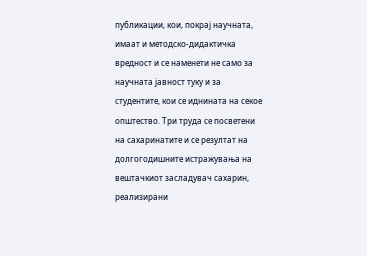публикации, кои, покрај научната, имаат и методско-дидактичка вредност и се наменети не само за научната јавност туку и за студентите, кои се иднината на секое општество. Три труда се посветени на сахаринатите и се резултат на долгогодишните истражувања на вештачкиот засладувач сахарин, реализирани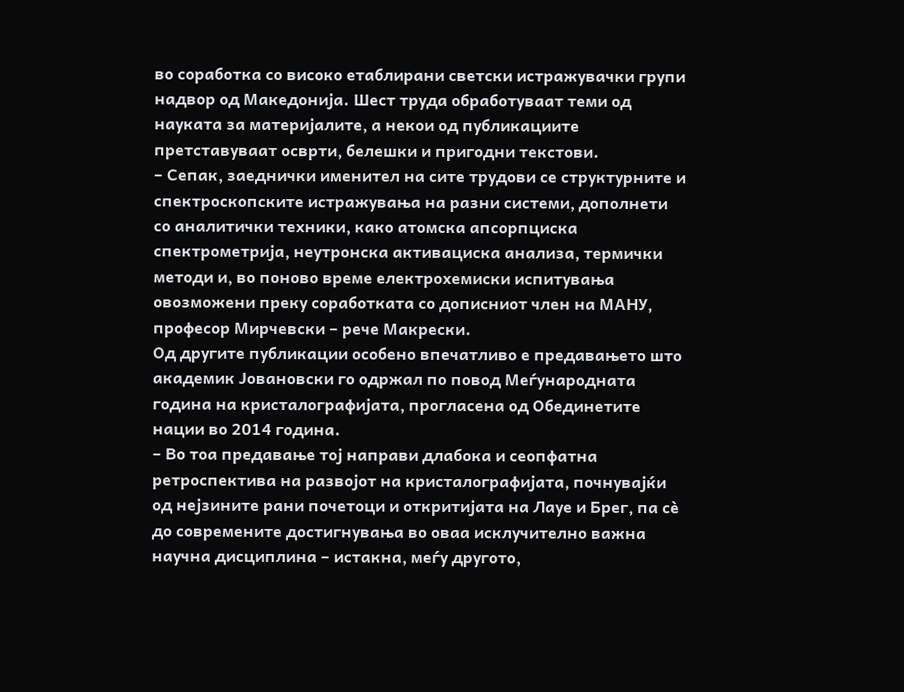во соработка со високо етаблирани светски истражувачки групи надвор од Македонија. Шест труда обработуваат теми од науката за материјалите, а некои од публикациите претставуваат осврти, белешки и пригодни текстови.
– Сепак, заеднички именител на сите трудови се структурните и спектроскопските истражувања на разни системи, дополнети со аналитички техники, како атомска апсорпциска спектрометрија, неутронска активациска анализа, термички методи и, во поново време електрохемиски испитувања овозможени преку соработката со дописниот член на МАНУ, професор Мирчевски – рече Макрески.
Од другите публикации особено впечатливо е предавањето што академик Јовановски го одржал по повод Меѓународната година на кристалографијата, прогласена од Обединетите нации во 2014 година.
– Во тоа предавање тој направи длабока и сеопфатна ретроспектива на развојот на кристалографијата, почнувајќи од нејзините рани почетоци и откритијата на Лауе и Брег, па сè до современите достигнувања во оваа исклучително важна научна дисциплина – истакна, меѓу другото,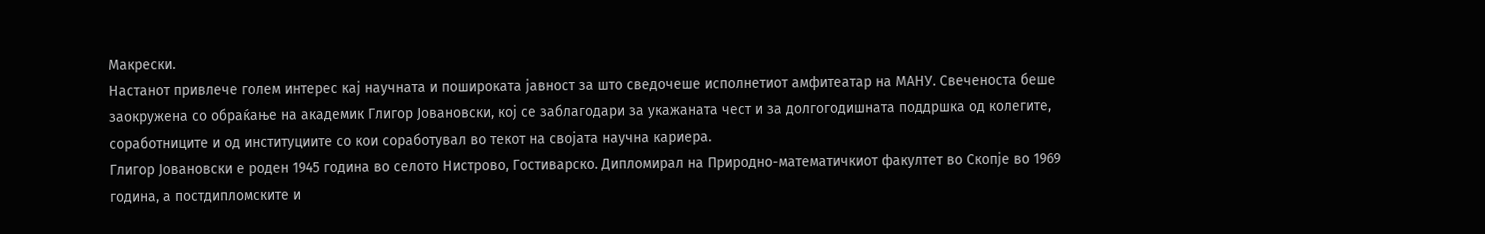Макрески.
Настанот привлече голем интерес кај научната и пошироката јавност за што сведочеше исполнетиот амфитеатар на МАНУ. Свеченоста беше заокружена со обраќање на академик Глигор Јовановски, кој се заблагодари за укажаната чест и за долгогодишната поддршка од колегите, соработниците и од институциите со кои соработувал во текот на својата научна кариера.
Глигор Јовановски е роден 1945 година во селото Нистрово, Гостиварско. Дипломирал на Природно-математичкиот факултет во Скопје во 1969 година, а постдипломските и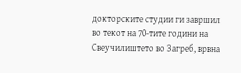докторските студии ги завршил во текот на 70-тите години на Свеучилиштето во Загреб, врвна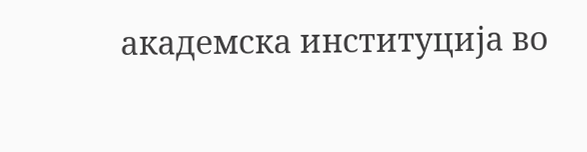академска институција во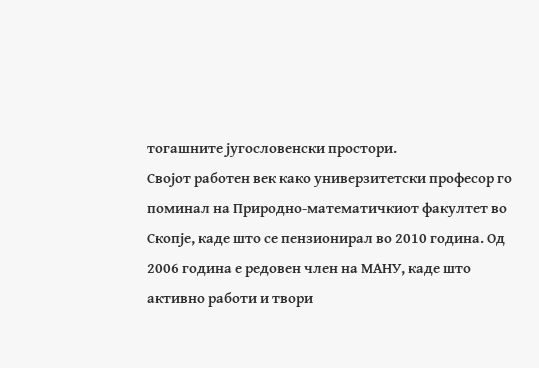тогашните југословенски простори.
Својот работен век како универзитетски професор го поминал на Природно-математичкиот факултет во Скопје, каде што се пензионирал во 2010 година. Од 2006 година е редовен член на МАНУ, каде што активно работи и твори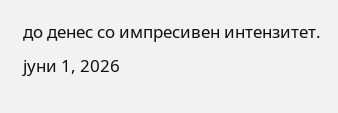до денес со импресивен интензитет.
јуни 1, 2026